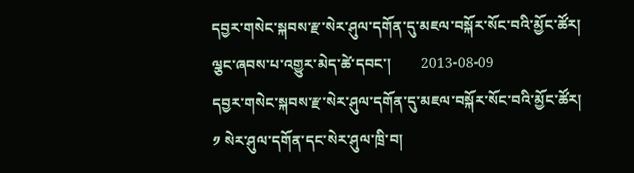དབྱར་གསེང་སྐབས་རྫ་སེར་ཤུལ་དགོན་དུ་མཇལ་བསྐོར་སོང་བའི་མྱོང་ཚོར།
ལྕང་ཞབས་པ་འགྱུར་མེད་ཚེ་དབང་།        2013-08-09
དབྱར་གསེང་སྐབས་རྫ་སེར་ཤུལ་དགོན་དུ་མཇལ་བསྐོར་སོང་བའི་མྱོང་ཚོར།
༡ སེར་ཤུལ་དགོན་དང་སེར་ཤུལ་ཁྲི་བ།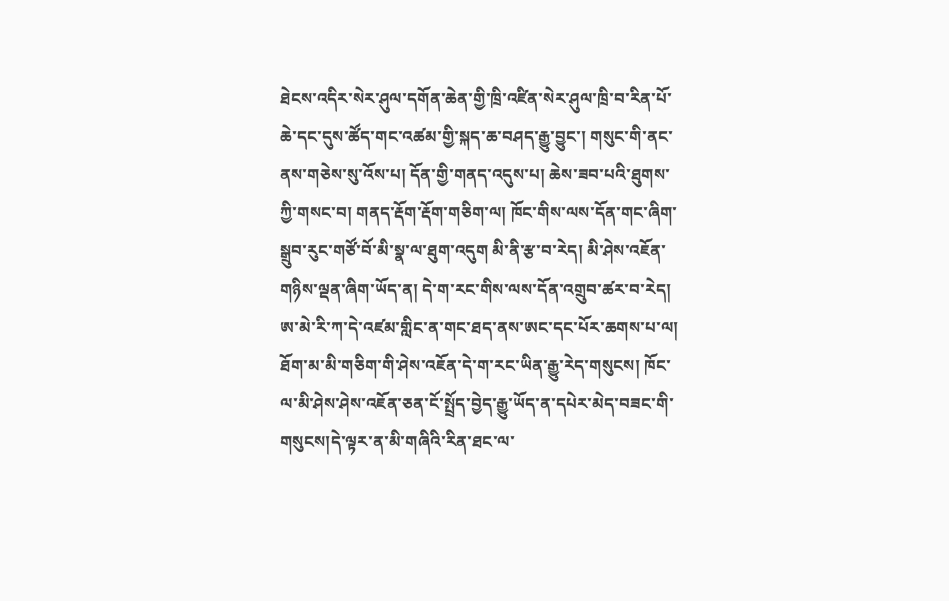ཐེངས་འདིར་སེར་ཤུལ་དགོན་ཆེན་གྱི་ཁྲི་འཛིན་སེར་ཤུལ་ཁྲི་བ་རིན་པོ་ཆེ་དང་དུས་ཚོད་གང་འཚམ་གྱི་སྐད་ཆ་བཤད་རྒྱུ་བྱུང་། གསུང་གི་ནང་ནས་གཅེས་སུ་འོས་པ། དོན་གྱི་གནད་འདུས་པ། ཆེས་ཟབ་པའི་ཐུགས་ཀྱི་གསང་བ། གནད་རྡོག་རྡོག་གཅིག་ལ། ཁོང་གིས་ལས་དོན་གང་ཞིག་སྒྲུབ་རུང་གཙོ་བོ་མི་སྣ་ལ་ཐུག་འདུག མི་ནི་རྩ་བ་རེད། མི་ཤེས་འཇོན་གཉིས་ལྡན་ཞིག་ཡོད་ན། དེ་ག་རང་གིས་ལས་དོན་འགྲུབ་ཚར་བ་རེད། ཨ་མེ་རི་ཀ་དེ་འཛམ་གླིང་ན་གང་ཐད་ནས་ཨང་དང་པོར་ཆགས་པ་ལ། ཐོག་མ་མི་གཅིག་གི་ཤེས་འཇོན་དེ་ག་རང་ཡིན་རྒྱུ་རེད་གསུངས། ཁོང་ལ་མི་ཤེས་ཤེས་འཇོན་ཅན་ངོ་སྤྲོད་བྱེད་རྒྱུ་ཡོད་ན་དཔེར་མེད་བཟང་གི་གསུངས།དེ་ལྟར་ན་མི་གཞིའི་རིན་ཐང་ལ་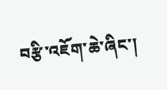བརྩི་འཇོག་ཆེ་ཞིང་།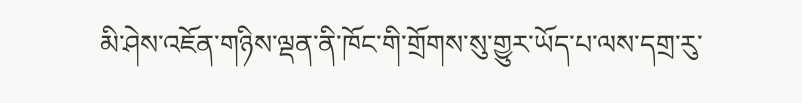མི་ཤེས་འཇོན་གཉིས་ལྡན་ནི་ཁོང་གི་གྲོགས་སུ་གྱུར་ཡོད་པ་ལས་དགྲ་རུ་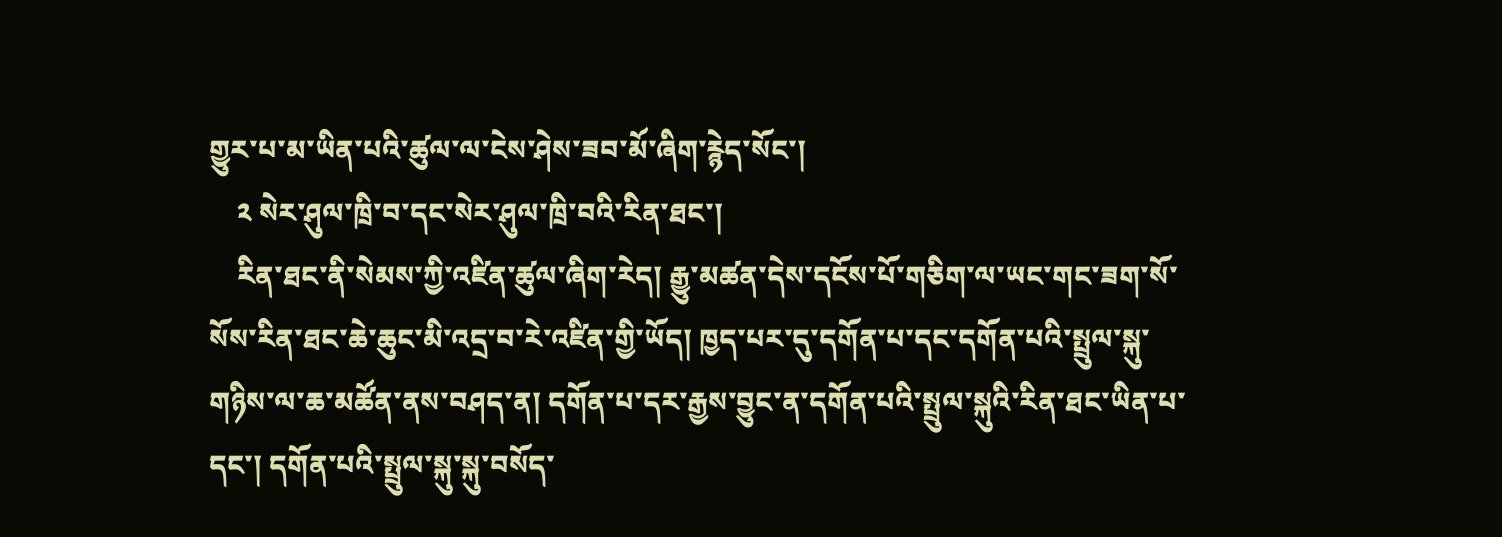གྱུར་པ་མ་ཡིན་པའི་ཚུལ་ལ་ངེས་ཤེས་ཟབ་མོ་ཞིག་རྙེད་སོང་།
    ༢ སེར་ཤུལ་ཁྲི་བ་དང་སེར་ཤུལ་ཁྲི་བའི་རིན་ཐང་།
    རིན་ཐང་ནི་སེམས་ཀྱི་འཛིན་ཚུལ་ཞིག་རེད། རྒྱུ་མཚན་དེས་དངོས་པོ་གཅིག་ལ་ཡང་གང་ཟག་སོ་སོས་རིན་ཐང་ཆེ་ཆུང་མི་འདྲ་བ་རེ་འཛིན་གྱི་ཡོད། ཁྱད་པར་དུ་དགོན་པ་དང་དགོན་པའི་སྤྲུལ་སྐུ་གཉིས་ལ་ཆ་མཚོན་ནས་བཤད་ན། དགོན་པ་དར་རྒྱས་བྱུང་ན་དགོན་པའི་སྤྲུལ་སྐུའི་རིན་ཐང་ཡིན་པ་དང་། དགོན་པའི་སྤྲུལ་སྐུ་སྐུ་བསོད་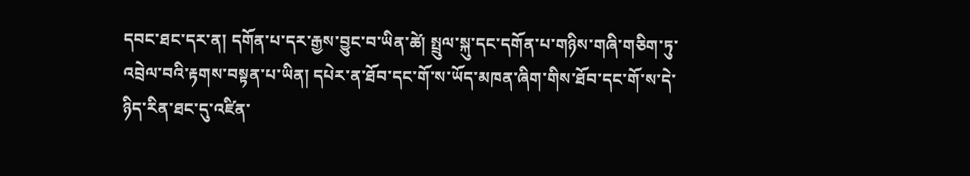དབང་ཐང་དར་ན། དགོན་པ་དར་རྒྱས་བྱུང་བ་ཡིན་ཚེ། སྤྲུལ་སྐུ་དང་དགོན་པ་གཉིས་གཞི་གཅིག་ཏུ་འབྲེལ་བའི་རྟགས་བསྟན་པ་ཡིན། དཔེར་ན་ཐོབ་དང་གོ་ས་ཡོད་མཁན་ཞིག་གིས་ཐོབ་དང་གོ་ས་དེ་ཉིད་རིན་ཐང་དུ་འཛིན་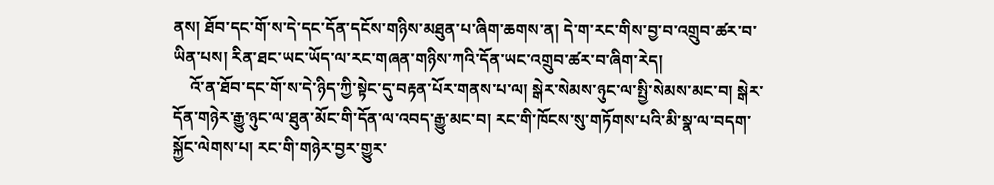ནས། ཐོབ་དང་གོ་ས་དེ་དང་དོན་དངོས་གཉིས་མཐུན་པ་ཞིག་ཆགས་ན། དེ་ག་རང་གིས་བྱ་བ་འགྲུབ་ཚར་བ་ཡིན་པས། རིན་ཐང་ཡང་ཡོད་ལ་རང་གཞན་གཉིས་ཀའི་དོན་ཡང་འགྲུབ་ཚར་བ་ཞིག་རེད།
    འོ་ན་ཐོབ་དང་གོ་ས་དེ་ཉིད་ཀྱི་སྟེང་དུ་བརྟན་པོར་གནས་པ་ལ། སྒེར་སེམས་ཉུང་ལ་སྤྱི་སེམས་མང་བ། སྒེར་དོན་གཉེར་རྒྱུ་ཉུང་ལ་ཐུན་མོང་གི་དོན་ལ་འབད་རྒྱུ་མང་བ། རང་གི་ཁོངས་སུ་གཏོགས་པའི་མི་སྣ་ལ་བདག་སྐྱོང་ལེགས་པ། རང་གི་གཉེར་བྱར་གྱུར་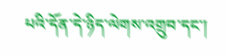པའི་དོན་དེ་ཉིད་ལེགས་འགྲུབ་དང་།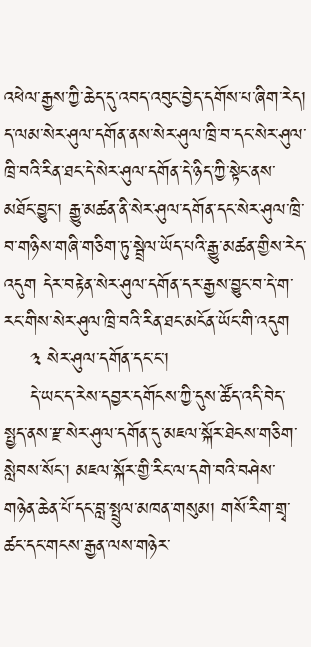འཕེལ་རྒྱས་ཀྱི་ཆེད་དུ་འབད་འབུང་བྱེད་དགོས་པ་ཞིག་རེད། ད་ལམ་སེར་ཤུལ་དགོན་ནས་སེར་ཤུལ་ཁྲི་བ་དང་སེར་ཤུལ་ཁྲི་བའི་རིན་ཐང་དེ་སེར་ཤུལ་དགོན་དེ་ཉིད་ཀྱི་སྟེང་ནས་མཐོང་བྱུང་། རྒྱུ་མཚན་ནི་སེར་ཤུལ་དགོན་དང་སེར་ཤུལ་ཁྲི་བ་གཉིས་གཞི་གཅིག་ཏུ་སྦྲེལ་ཡོད་པའི་རྒྱུ་མཚན་གྱིས་རེད་འདུག དེར་བརྟེན་སེར་ཤུལ་དགོན་དར་རྒྱས་བྱུང་བ་དེ་ག་རང་གིས་སེར་ཤུལ་ཁྲི་བའི་རིན་ཐང་མངོན་ཡོང་གི་འདུག
    ༣ སེར་ཤུལ་དགོན་དང་ང་།
    དེ་ཡང་ད་རེས་དབྱར་དགོངས་ཀྱི་དུས་ཚོད་འདི་བེད་སྤྱད་ནས་རྫ་སེར་ཤུལ་དགོན་དུ་མཇལ་སྐོར་ཐེངས་གཅིག་སླེབས་སོང་། མཇལ་སྐོར་གྱི་རིང་ལ་དགེ་བའི་བཤེས་གཉེན་ཆེན་པོ་དང་བླ་སྤྲུལ་མཁན་གསུམ། གསོ་རིག་གྲྭ་ཚང་དང་གངས་རྒྱན་ལས་གཉེར་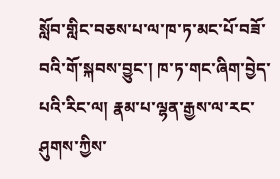སློབ་གླིང་བཅས་པ་ལ་ཁ་ཏ་མང་པོ་བཟོ་བའི་གོ་སྐབས་བྱུང་། ཁ་ཏ་གང་ཞིག་བྱེད་པའི་རིང་ལ། རྣམ་པ་ལྷན་རྒྱས་ལ་རང་ཤུགས་ཀྱིས་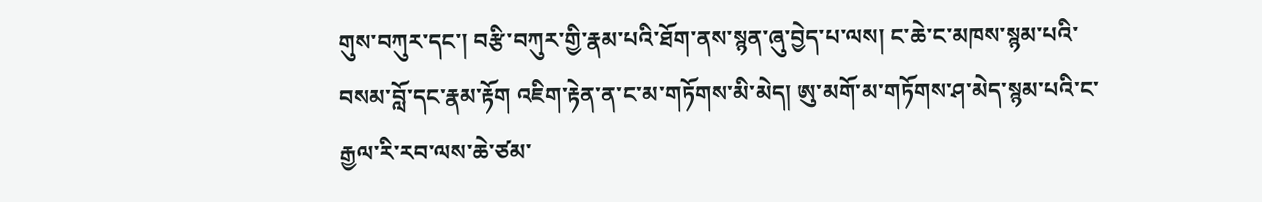གུས་བཀུར་དང་། བརྩི་བཀུར་གྱི་རྣམ་པའི་ཐོག་ནས་སྙན་ཞུ་བྱེད་པ་ལས། ང་ཆེ་ང་མཁས་སྙམ་པའི་བསམ་བློ་དང་རྣམ་རྟོག འཇིག་རྟེན་ན་ང་མ་གཏོགས་མི་མེད། ཨུ་མགོ་མ་གཏོགས་ཤ་མེད་སྙམ་པའི་ང་རྒྱལ་རི་རབ་ལས་ཆེ་ཙམ་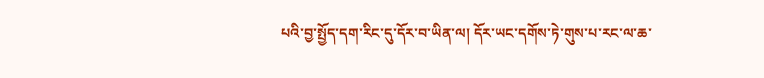པའི་བྱ་སྤྱོད་དག་རིང་དུ་དོར་བ་ཡིན་ལ། དོར་ཡང་དགོས་ཏེ་གུས་པ་རང་ལ་ཆ་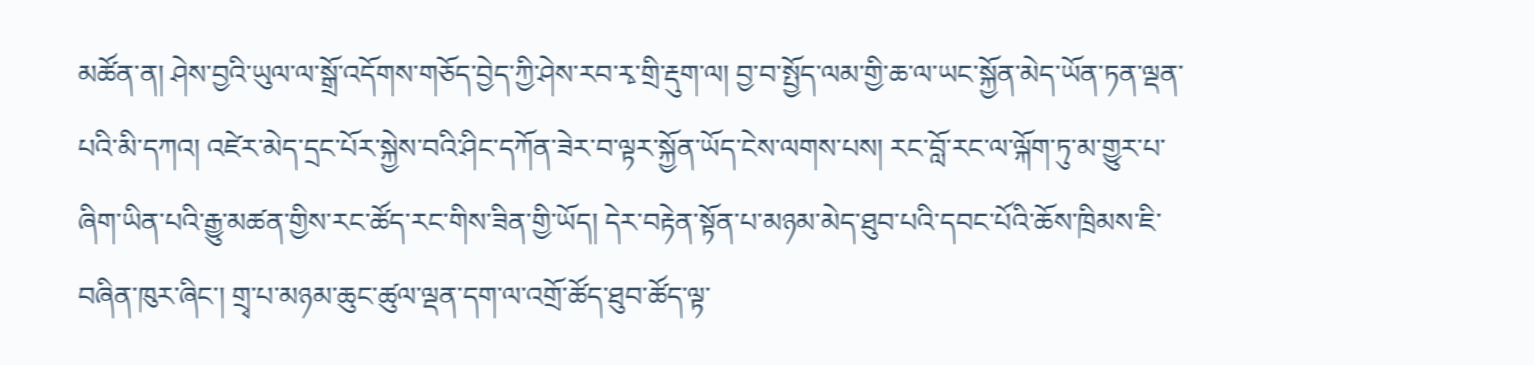མཚོན་ན། ཤེས་བྱའི་ཡུལ་ལ་སྒྲོ་འདོགས་གཅོད་བྱེད་ཀྱི་ཤེས་རབ་རྭ་གྲི་རྡུག་ལ། བྱ་བ་སྤྱོད་ལམ་གྱི་ཆ་ལ་ཡང་སྐྱོན་མེད་ཡོན་ཏན་ལྡན་པའི་མི་དཀའ། འཛེར་མེད་དྲང་པོར་སྐྱེས་བའི་ཤིང་དཀོན་ཟེར་བ་ལྟར་སྐྱོན་ཡོད་ངེས་ལགས་པས། རང་བློ་རང་ལ་ལྐོག་ཏུ་མ་གྱུར་པ་ཞིག་ཡིན་པའི་རྒྱུ་མཚན་གྱིས་རང་ཚོད་རང་གིས་ཟིན་གྱི་ཡོད། དེར་བརྟེན་སྟོན་པ་མཉམ་མེད་ཐུབ་པའི་དབང་པོའི་ཆོས་ཁྲིམས་ཇི་བཞིན་ཁུར་ཞིང་། གྲྭ་པ་མཉམ་ཆུང་ཚུལ་ལྡན་དག་ལ་འགྲོ་ཚོད་ཐུབ་ཚོད་ལྟ་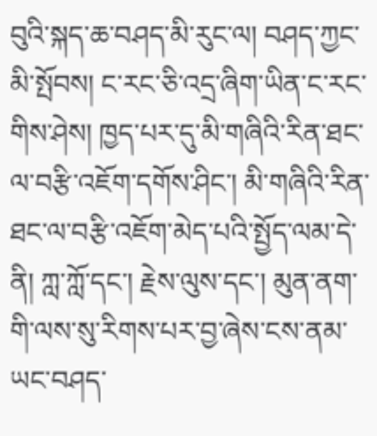བུའི་སྐད་ཆ་བཤད་མི་རུང་ལ། བཤད་ཀྱང་མི་སྤོབས། ང་རང་ཅི་འདྲ་ཞིག་ཡིན་ང་རང་གིས་ཤེས། ཁྱད་པར་དུ་མི་གཞིའི་རིན་ཐང་ལ་བརྩི་འཇོག་དགོས་ཤིང་། མི་གཞིའི་རིན་ཐང་ལ་བརྩི་འཇོག་མེད་པའི་སྤྱོད་ལམ་དེ་ནི། ཀླ་ཀློ་དང་། རྗེས་ལུས་དང་། མུན་ནག་གི་ལས་སུ་རིགས་པར་བྱ་ཞེས་ངས་ནམ་ཡང་བཤད་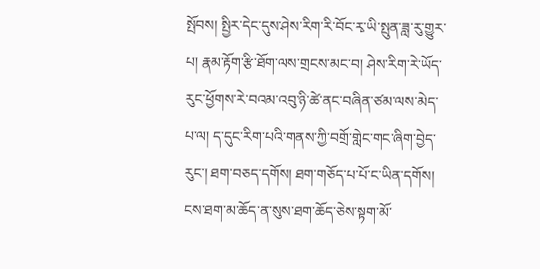སྤོབས། སྤྱིར་དེང་དུས་ཤེས་རིག་རི་བོང་རྭ་ཡི་སྤུན་ཟླ་རུ་གྱུར་པ། རྣམ་རྟོག་རྩི་ཐོག་ལས་གྲངས་མང་བ། ཤེས་རིག་རེ་ཡོད་རུང་ཕྱོགས་རེ་བའམ་འབུ་ཉི་ཚེ་ནང་བཞིན་ཙམ་ལས་མེད་པ་ལ། ད་དུང་རིག་པའི་གནས་ཀྱི་བགྲོ་གླེང་གང་ཞིག་བྱེད་རུང་། ཐག་བཅད་དགོས། ཐག་གཅོད་པ་པོ་ང་ཡིན་དགོས། ངས་ཐག་མ་ཆོད་ན་སུས་ཐག་ཆོད་ཅེས་སྟག་མོ་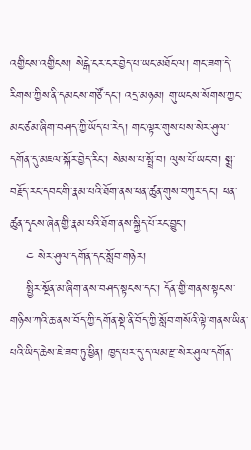འགྱིངས་འགྱིངས། སེངྒེ་ངར་ངར་བྱེད་པ་ཡང་མཐོང་ལ། གང་ཟག་དེ་རིགས་ཀྱིས་ནི་དམངས་གཙོ་དང་། འདྲ་མཉམ། གུ་ཡངས་སོགས་ཀྱང་མང་ཙམ་ཞིག་བཤད་ཀྱི་ཡོད་པ་རེད། གང་ལྟར་གུས་པས་སེར་ཤུལ་དགོན་དུ་མཇལ་སྐོར་བྱེད་རིང་། སེམས་པ་སྤྲོ་བ། ལུས་པོ་ཡང་བ། སྨྲ་བརྗོད་རང་དབང་གི་རྣམ་པའི་ཐོག་ནས་ཕན་ཚུན་གུས་བཀུར་དང་། ཕན་ཚུན་དྭངས་ཞེན་གྱི་རྣམ་པའི་ཐོག་ནས་སྐྱིད་པོ་རང་བྱུང་།
    ༤ སེར་ཤུལ་དགོན་དང་སློབ་གཉེར།
    སྤྱིར་སྔོན་མ་ཞིག་ནས་བཤད་སྟངས་དང་། དོན་གྱི་གནས་སྟངས་གཉིས་ཀའི་ཆ་ནས་བོད་ཀྱི་དགོན་སྡེ་ནི་བོད་ཀྱི་སློབ་གསོའི་ལྟེ་གནས་ཡིན་པའི་ཡིད་ཆེས་ཇེ་ཟབ་ཏུ་ཕྱིན། ཁྱད་པར་དུ་ད་ལམ་རྫ་སེར་ཤུལ་དགོན་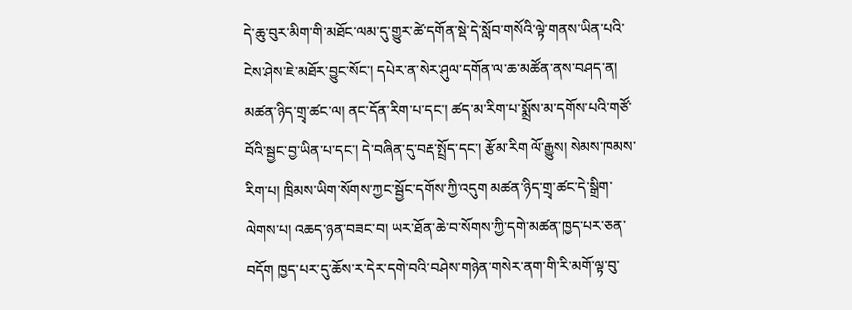དེ་ཆུ་བུར་མིག་གི་མཐོང་ལམ་དུ་གྱུར་ཚེ་དགོན་སྡེ་དེ་སློབ་གསོའི་ལྟེ་གནས་ཡིན་པའི་ངེས་ཤེས་ཇེ་མཐོར་བྱུང་སོང་། དཔེར་ན་སེར་ཤུལ་དགོན་ལ་ཆ་མཚོན་ནས་བཤད་ན། མཚན་ཉིད་གྲྭ་ཚང་ལ། ནང་དོན་རིག་པ་དང་། ཚད་མ་རིག་པ་སྨྲོས་མ་དགོས་པའི་གཙོ་བོའི་སྦྱང་བྱ་ཡིན་པ་དང་། དེ་བཞིན་དུ་བརྡ་སྤྲོད་དང་། རྩོམ་རིག ལོ་རྒྱུས། སེམས་ཁམས་རིག་པ། ཁྲིམས་ཡིག་སོགས་ཀྱང་སྦྱོང་དགོས་ཀྱི་འདུག མཚན་ཉིད་གྲྭ་ཚང་དེ་སྒྲིག་ལེགས་པ། འཆད་ཉན་བཟང་བ། ཡར་ཐོན་ཆེ་བ་སོགས་ཀྱི་དགེ་མཚན་ཁྱད་པར་ཅན་བདོག ཁྱད་པར་དུ་ཆོས་ར་དེར་དགེ་བའི་བཤེས་གཉེན་གསེར་ནག་གི་རི་མགོ་ལྟ་བུ་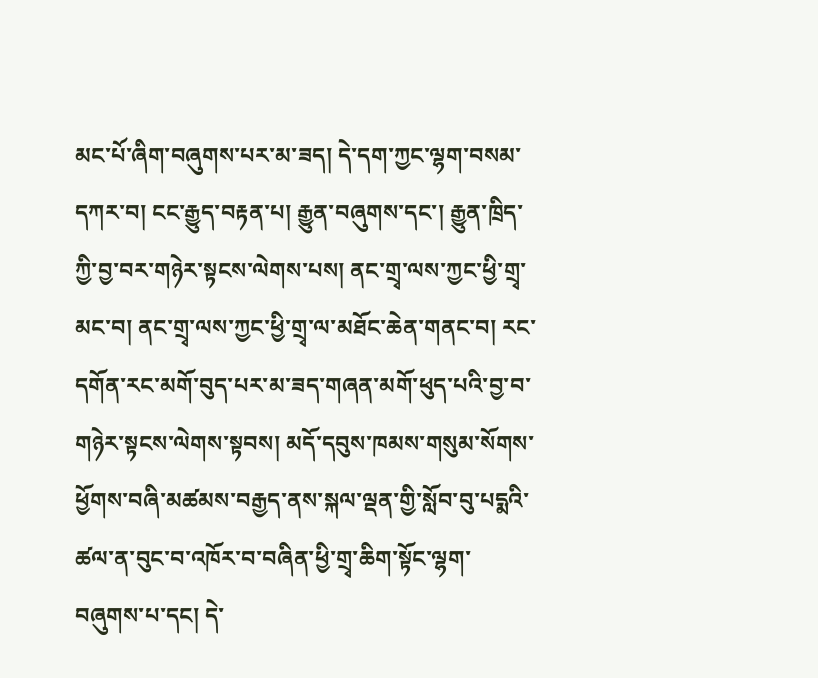མང་པོ་ཞིག་བཞུགས་པར་མ་ཟད། དེ་དག་ཀྱང་ལྷག་བསམ་དཀར་བ། ངང་རྒྱུད་བརྟན་པ། རྒྱུན་བཞུགས་དང་། རྒྱུན་ཁྲིད་ཀྱི་བྱ་བར་གཉེར་སྟངས་ལེགས་པས། ནང་གྲྭ་ལས་ཀྱང་ཕྱི་གྲྭ་མང་བ། ནང་གྲྭ་ལས་ཀྱང་ཕྱི་གྲྭ་ལ་མཐོང་ཆེན་གནང་བ། རང་དགོན་རང་མགོ་བུད་པར་མ་ཟད་གཞན་མགོ་ཕུད་པའི་བྱ་བ་གཉེར་སྟངས་ལེགས་སྟབས། མདོ་དབུས་ཁམས་གསུམ་སོགས་ཕྱོགས་བཞི་མཚམས་བརྒྱད་ནས་སྐལ་ལྡན་གྱི་སློབ་བུ་པདྨའི་ཚལ་ན་བུང་བ་འཁོར་བ་བཞིན་ཕྱི་གྲྭ་ཆིག་སྟོང་ལྷག་བཞུགས་པ་དང། དེ་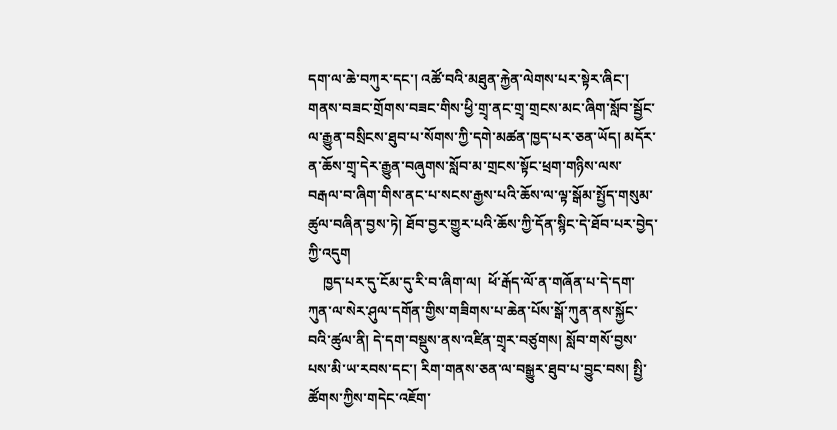དག་ལ་ཆེ་བཀུར་དང་། འཚོ་བའི་མཐུན་རྐྱེན་ལེགས་པར་སྟེར་ཞིང་། གནས་བཟང་གྲོགས་བཟང་གིས་ཕྱི་གྲྭ་ནང་གྲྭ་གྲངས་མང་ཞིག་སློབ་སྦྱོང་ལ་རྒྱུན་བསྲིངས་ཐུབ་པ་སོགས་ཀྱི་དགེ་མཚན་ཁྱད་པར་ཅན་ཡོད། མདོར་ན་ཆོས་གྲྭ་དེར་རྒྱུན་བཞུགས་སློབ་མ་གྲངས་སྟོང་ཕྲག་གཉིས་ལས་བརྒལ་བ་ཞིག་གིས་ནང་པ་སངས་རྒྱས་པའི་ཆོས་ལ་ལྟ་སྒོམ་སྤྱོད་གསུམ་ཚུལ་བཞིན་བྱས་ཏེ། ཐོབ་བྱར་གྱུར་པའི་ཆོས་ཀྱི་དོན་སྙིང་དེ་ཐོབ་པར་བྱེད་ཀྱི་འདུག
    ཁྱད་པར་དུ་ངོམ་དུ་རི་བ་ཞིག་ལ།  ཕོ་རྒོད་ལོ་ན་གཞོན་པ་དེ་དག་ཀུན་ལ་སེར་ཤུལ་དགོན་གྱིས་གཟིགས་པ་ཆེན་པོས་སྒོ་ཀུན་ནས་སྐྱོང་བའི་ཚུལ་ནི། དེ་དག་བསྡུས་ནས་འཛིན་གྲྭར་བཙུགས། སློབ་གསོ་བྱས་པས་མི་ཡ་རབས་དང་། རིག་གནས་ཅན་ལ་བསྒྱུར་ཐུབ་པ་བྱུང་བས། སྤྱི་ཚོགས་ཀྱིས་གདེང་འཇོག་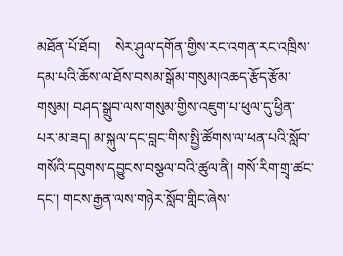མཐོན་པོ་ཐོབ།    སེར་ཤུལ་དགོན་གྱིས་རང་འགན་རང་འཁྲིས་དམ་པའི་ཆོས་ལ་ཐོས་བསམ་སྒོམ་གསུམ།འཆད་རྩོད་རྩོམ་གསུམ། བཤད་སྒྲུབ་ལས་གསུམ་གྱིས་འཇུག་པ་ཕུལ་དུ་ཕྱིན་པར་མ་ཟད། མ་སྐུལ་དང་བླང་གིས་སྤྱི་ཚོགས་ལ་ཕན་པའི་སློབ་གསོའི་དབུགས་དབྱུངས་བསྩལ་བའི་ཚུལ་ནི། གསོ་རིག་གྲྭ་ཚང་དང་། གངས་རྒྱན་ལས་གཉེར་སློབ་གླིང་ཞེས་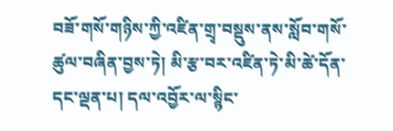བཟོ་གསོ་གཉིས་ཀྱི་འཛིན་གྲྭ་བསྡུས་ནས་སློབ་གསོ་ཚུལ་བཞིན་བྱས་ཏེ། མི་རྩ་བར་འཛིན་ཏེ་མི་ཚེ་དོན་དང་ལྡན་པ། དལ་འབྱོར་ལ་སྙིང་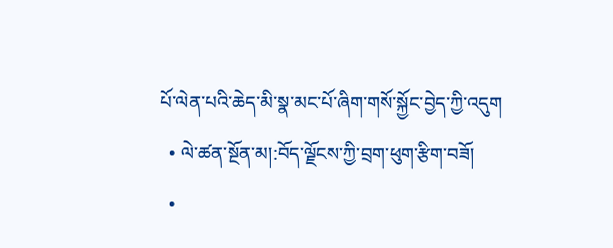པོ་ལེན་པའི་ཆེད་མི་སྣ་མང་པོ་ཞིག་གསོ་སྐྱོང་བྱེད་ཀྱི་འདུག
  • ལེ་ཚན་སྔོན་མ།:བོད་ལྗོངས་ཀྱི་བྲག་ཕུག་རྩིག་བཟོ།
  •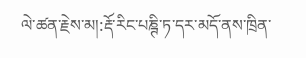ལེ་ཚན་རྗེས་མ།:རྡོ་རིང་པཎྚི་ཏ་དར་མདོ་ནས་ཁྲིན་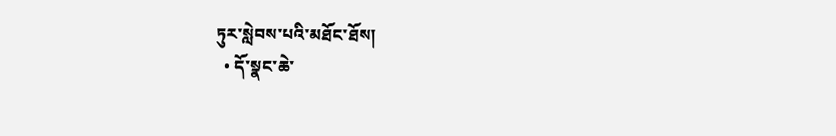ཏུར་སླེབས་པའི་མཐོང་ཐོས།
  • དོ་སྣང་ཆེ་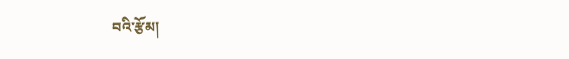བའི་རྩོམ།